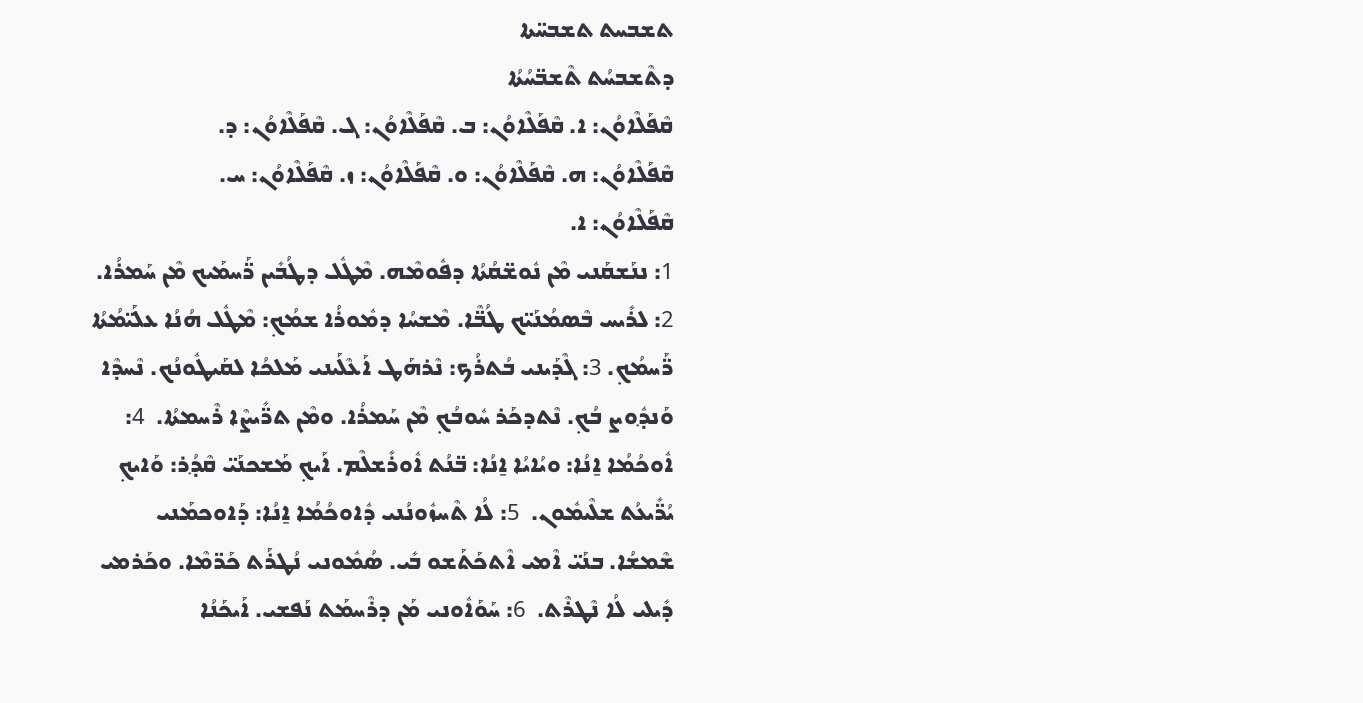ܬܫܒܚܬ ܬܫܒܚ̈ܬܐ
ܕܬܶܫܒܚܳܬ ܬܶܫܒ̈ܚܳܬܳܐ
ܩܶܦܰܠܶܐܘܳܢ: ܐ. ܩܶܦܰܠܶܐܘܳܢ: ܒ. ܩܶܦܰܠܶܐܘܳܢ: ܓ. ܩܶܦܰܠܶܐܘܳܢ: ܕ.
ܩܶܦܰܠܶܐܘܳܢ: ܗ. ܩܶܦܰܠܶܐܘܳܢ: ܘ. ܩܶܦܰܠܶܐܘܳܢ: ܙ. ܩܶܦܰܠܶܐܘܳܢ: ܚ.
ܩܶܦܰܠܶܐܘܳܢ: ܐ.
1: ܢܢܰܫܩܰܢܝ ܡܶܢ ܢܽܘܫ̈ܩܳܬܳܐ ܕܦܽܘܡܶܗ. ܡܶܛܽܠ ܕܛܳܒܺܝܢ ܖ̈ܰܚܡܰܝܟ ܡܶܢ ܚܰܡܪܳܐ. 2: ܠܪܺܝܚ ܒܶܣܡܳܢܰܝ̈ܟ ܛܳܒ̈ܶܐ. ܡܶܫܚܳܐ ܕܡܽܘܪܳܐ ܫܡܳܟ݂: ܡܶܛܽܠ ܗܳܢܳܐ ܥܠܰܝ̈ܡܳܬܳܐ ܖ̈ܰܚܡܳܟ݂. 3: ܓܶܕܰܝܢܝ ܒܳܬܪܳܟ: ܢܶܪܗܰܛ ܐܰܥܶܠܰܝܢܝ ܡܰܠܟܳܐ ܠܩܰܝܛܽܘܢܳܟ. ܢܶܚܕܶܐ ܘܰܢܕ݂ܽܘܨ ܒܳܟ݂. ܢܶܬܕܟܰܪ ܚܽܘܒܳܟ݂ ܡܶܢ ܚܰܡܪܳܐ. ܘܡܶܢ ܬܖ̈ܺܝܨܶܐ ܪܶܚܡܬܳܐ.  4: ܐܽܘܟܳܡܳܐ ܐ̱ܢܳܐ: ܘܝܳܐܝܳܐ ܐ̱ܢܳܐ: ܒ̈ܢܳܬ ܐܽܘܪܺܫܠܶܡ. ܐܰܝܟ݂ ܡܰܫܟܢܰܝ̈ ܩܶܕ݂ܳܪ: ܘܰܐܝܟ݂ ܝܳܖ̈ܺܝܥܳܬ ܫܠܶܝܡܽܘܢ.  5: ܠܳܐ ܬܶܚܙܽܘܢܳܢܝ ܕܽܐܘܟܳܡܳܐ ܐ̱ܢܳܐ: ܕܰܐܘܟܡܰܢܝ ܫܶܡܫܳܐ. ܒܢܰܝ̈ ܐܶܡܝ ܐܶܬܟܰܬܰܫܘ ܒܺܝ. ܣܳܡܽܘܢܝ ܢܳܛܪܰܬ ܟܰܖ̈ܡܶܐ. ܘܟܰܪܡܝ ܕܺܝܠܝ ܠܳܐ ܢܶܛܪܶܬ.  6: ܚܰܘܰܐܽܘܢܝ ܡܰܢ ܕܪܶܚܡܰܬ ܢܰܦܫܝ. ܐܰܝܟܰܢܳܐ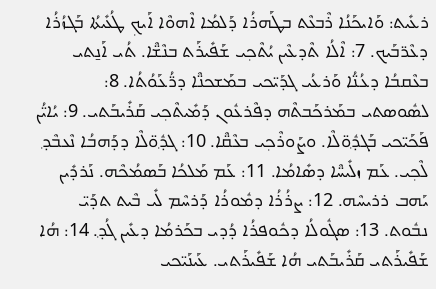ܪܥܺܝܬ: ܘܰܐܝܟܰܢܳܐ ܪܶܒܥܶܬ ܒܛܰܗܪܳܐ ܕܰܠܡܳܐ ܐܶܗܘܶܐ ܐܰܝܟ݂ ܛܳܥܺܝܬܳܐ ܒܰܓܙܳܪܳܐ ܕܥܶܖ̈ܒܰܝܟ. 7: ܐܶܠܳܐ ܬܶܕܥܶܝܢ ܝܳܬܶܟ݂ܝ ܫܰܦܺܝܪܰܬ ܒܢܶܫ̈ܶܐ. ܬܳܝ ܐܰܢ̱ܬܝ ܒܥܶܩܒܳܐ ܕܥܳܢ̈ܳܐ ܘܰܪܥܳܝ ܓܕܰܝ̈ܟܝ ܒܡܰܫܟܢ̈ܶܐ ܕܖ̈ܳܥܰܘܳܬܳܐ. 8: ܠܣܽܘܣܬܝ ܒܡܰܪܟܰܒܬܶܗ ܕܦܶܪܥܽܘܢ ܕܰܡܺܝܬܶܟ݂ܝ ܩܰܪܺܝܒܰܬܝ. 9: ܝܳܐܝ̈ܳܢ ܦܰܟܰܝ̈ܟܝ ܒܰܓܕ݂ܽܘ̈ܠܶܐ. ܘܨܰܘܪܶܟ݂ܝ ܒܥܶܩ̈ܶܐ. 10: ܓܕ݂ܽܘ̈ܠܶܐ ܕܕܰܗܒܳܐ ܢܶܥܒܶܕ݂ ܠܶܟ݂ܝ. ܥܰܡ ܙܠܺܝܚ̈ܶܐ ܕܣܺܐܡܳܐ. 11: ܥܰܡ ܡܰܠܟܳܐ ܒܰܣܡܳܟܶܗ. ܢܰܪܕܺܝܢ ܝܰܗܒ ܪܪܝܚܶܗ. 12: ܨܪܳܪܳܐ ܕܡܽܘܪܳܐ ܕܰܪܚܶܡ ܠܺܝ ܒܶܝܬ ܬܕܰܝ̈ ܢܒܽܘܬ. 13: ܣܓܽܘܠܳܐ ܕܟܽܘܦܪܳܐ ܕܳܕܝ ܒܟܰܪܡܳܐ ܕܥܺܝܢ ܓܳܕ݂. 14: ܗܳܐ ܫܰܦܺܝܪܰܬܝ ܩܰܪܺܝܒܰܬܝ ܗܳܐ ܫܰܦܺܝܪܰܬܝ. ܥܰܝܢܰܝ̈ܟܝ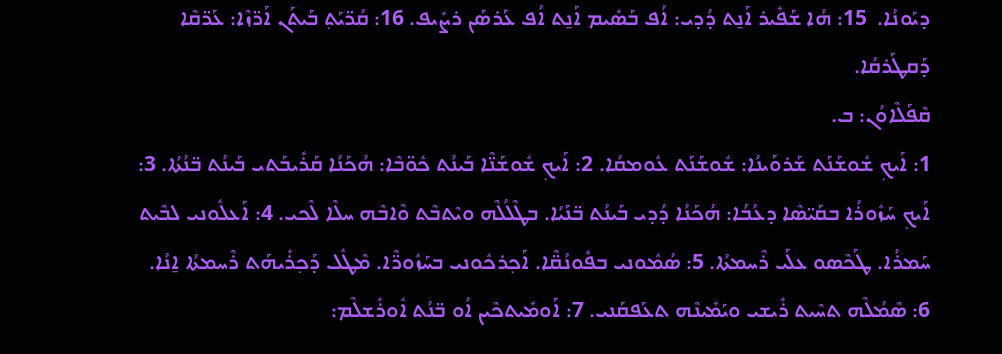ܕܝܰܘܢܳܐ.  15: ܗܳܐ ܫܰܦܺܝܪ ܐܰܢ̱ܬ ܕܳܕܝ: ܐܳܦ ܒܰܣܺܝܡ ܐܰܢ̱ܬ ܐܳܦ ܥܰܪܣܰܢ ܪܨܺܝܦ. 16: ܩܳܖ̈ܝܰܬ݂ ܒܰܝܬܰܢ ܐܰܖ̈ܙܶܐ: ܥܰܖ̈ܩܶܐ ܕܰܩܛܰܪܩܳܐ.
ܩܶܦܰܠܶܐܘܳܢ: ܒ.
1: ܐܰܝܟ݂ ܫܽܘܫܰܢܰܬ ܫܰܪܘܰܝܢܳܐ: ܫܽܘܫܰܢܰܬ ܥܽܘܡܩܳܐ. 2: ܐܰܝܟ݂ ܫܽܘܫܰܢ̈ܶܐ ܒܰܝܢܳܬ ܟܽܘ̈ܒܶܐ: ܗܳܟܰܢܳܐ ܩܰܪܺܝܒܰܬܝ ܒܰܝܢܳܬ ܒ̈ܢܳܬܳܐ. 3: ܐܰܝܟ݂ ܚܰܙܽܘܪܳܐ ܒܩܰܝ̈ܣܶܐ ܕܥܳܒܳܐ: ܗܳܟܰܢܳܐ ܕܳܕܝ ܒܰܝܢܳܬ ܒ̈ܢܰܝܳܐ. ܒܛܶܠܳܠܶܗ ܘܝܶܬܒܶܬ ܘܶܐܒܶܗ ܚܠܶܐ ܠܶܟܝ. 4: ܐܰܥܠܽܘܢܝ ܠܒܶܝܬ ܚܰܡܪܳܐ. ܛܰܟܶܣܘ ܥܠܰܝ ܪܶܚܡܬܳܐ. 5: ܣܳܡܽܘܢܝ ܒܦܽܘܢܳܩ̈ܶܐ. ܐܰܟ݂ܪܟܽܘܢܝ ܒܚܰܙܽܘܖ̈ܶܐ. ܡܶܛܽܠ ܕܰܟ݂ܪܺܝܗܰܬ ܪܶܚܡܬܳܐ ܐ̱ܢܳܐ.  6: ܣܶܡܳܠܶܗ ܬܚܶܝܬ ܪܺܝܫܝ ܘܝܰܡܺܝܢܶܗ ܬܥܰܦܩܰܢܝ. 7: ܐܰܘܡܺܝܬܟܶܝܢ ܐܳܘ ܒ̈ܢܳܬ ܐܽܘܪܺܫܠܶܡ: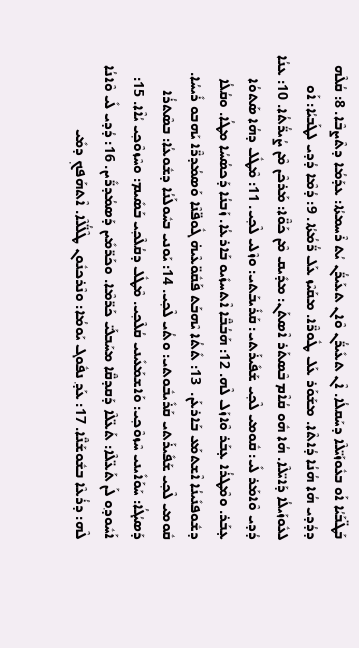ܒܰܛ̈ܒܰܝܳܐ ܐܰܘ ܒܥܽܘܙܰܝ̈ܠܶܐ ܕܚܰܩܠܳܐ. ܐܶܢ ܬܥܺܝܖ̈ܳܢ ܘܶܐܢ ܬܥܰܝܖ̈ܳܢ ܝܳܬ ܪܶܚܡܬܳܐ: ܥܕܰܡܳܐ ܕܬܶܨܒܶܐ. 8: ܩܳܠܶܗ ܕܕܳܕܝ ܗܳܐ ܗܳܢܳܐ ܕܳܐܬܶܐ. ܡܫܰܘܰܪ ܥܰܠ ܛܽܘܖ̈ܶܐ. ܡܩܰܝܶܙ ܥܰܠ ܖ̈ܳܡܳܬܳܐ. 9: ܕܳܡܶܐ ܕܳܕܝ ܠܛܰܒܝܳܐ: ܐܰܘ ܠܥܽܘܙܰܝܠܳܐ ܕܰܐܝ̈ܠܶܐ. ܗܳܐ ܗܽܘ ܩܳܐܶܡ ܒܶܣܬܰܪ ܐܶܣܬܰܢ: ܡܕܺܝܩ ܡܶܢ ܟܰܘ̈ܶܐ: ܡܰܪܟܶܢ ܡܶܢ ܨܳܝܖ̈ܳܬܳܐ. 10: ܥܢܳܐ ܕܳܕܝ ܘܶܐܡܰܪ ܠܺܝ: ܩܽܘܡܝ ܠܶܟ݂ܝ ܫܰܦܺܝܪܰܬܝ: ܩܰܪܺܝܒܰܬܝ: ܘܙܶܠܝ ܠܶܟ݂ܝ. 11: ܡܶܛܽܠ ܕܗܳܐ ܣܰܬܘܳܐ ܥ̣ܒܰܪ. ܘܡܶܛܪܳܐ ܥ̣ܒܰܪ ܘܶܐܙܰܠ ܠܶܗ. 12: ܗܰܒܳܒ̈ܶܐ ܐܶܬܚܙܺܝܘ ܒܰܐܪܥܳܐ. ܙܰܒܢܳܐ ܕܰܟܣܳܚܳܐ ܡܛܳܐ. ܘܩܳܠܳܐ ܕܫܽܘܦܢܺܝܢܳܐ ܐܶܫܬܡܰܥ ܒܰܐܪܥܰܢ.  13: ܬܺܬܳܐ ܝܶܗܒܰܬ ܦܰܩܽܘ̈ܥܶܝܗ̇ ܓܽܘܦ̈ܢܶܐ ܘܰܣܡܳܕܖ̈ܶܐ ܝܰܗܒܘ ܪܺܝܚܳܐ. ܩܽܘܡܝ ܠܶܟ݂ܝ ܫܰܦܺܝܪܰܬܝ ܩܰܪܺܝܒܽܘܬܝ: ܘܬܳܝ ܠܶܟ݂ܝ. 14: ܝܰܘܢܝ ܒܚܽܘܠܰܢܳܐ ܕܫܽܘܥܳܐ: ܒܣܶܬܪܳܐ ܕܰܣܝܳܓܳܐ: ܚܰܘܰܐܺܝܢܝ ܚܶܙܘܶܟ݂ܝ: ܘܰܐܫܡܰܥܺܝܢܝ ܩܳܠܶܟ݂ܝ. ܡܶܛܽܠ ܕܩܳܠܶܟ݂ܝ ܒܰܣܺܝܡ: ܘܚܶܙܘܶܟ݂ܝ ܝܳܐܶܐ. 15: ܐܰܚܽܘܕ݂ܘ ܠܰܢ ܬܰܥ̈ܠܶܐ: ܬܰܥ̈ܠܶܐ ܕܰܩܕܩ̈ܶܐ ܡܚܰܒܠܰܝ̈ ܟܰܖ̈ܡܶܐ. ܘܟܰܖ̈ܡܺܝܢ ܕܰܣܡܳܕܖ̈ܺܝܢ. 16: ܕܳܕܝ ܠܺܝ ܘܶܐܢܳܐ ܠܶܗ: ܕܪܳܥܶܐ ܒܫܽܘܫܰܢ̈ܶܐ. 17: ܥܰܕ݂ ܢܦܽܘܓ ܝܰܘܡܳܐ: ܘܢܶܪܟܢܽܘܢ ܛܶܠ̈ܳܠܶܐ. ܐܶܬܗܰܦܟ݂ ܕܡܺܝ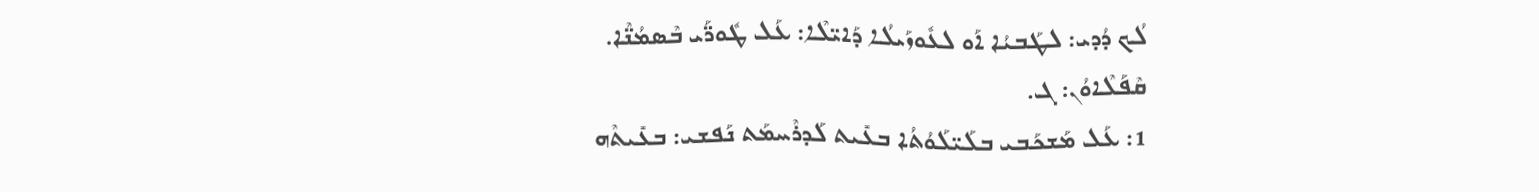ܠܳܟ ܕܳܕܝ: ܠܛܰܒܝܳܐ ܐܰܘ ܠܥܽܘܙܰܝܠܳܐ ܕܰܐܝ̈ܠܶܐ: ܥܰܠ ܛܽܘܖ̈ܰܝ ܒܶܣܡܳܢ̈ܶܐ.
ܩܶܦܰܠܶܐܘܳܢ: ܓ.
1: ܥܰܠ ܡܰܫܟܰܒܝ ܒܠܰܝ̈ܠܰܘܳܬܳܐ ܒܥܺܝܬ ܠܰܕܪܶܚܡܰܬ ܢܰܦܫܝ: ܒܥܺܝܬܶܗ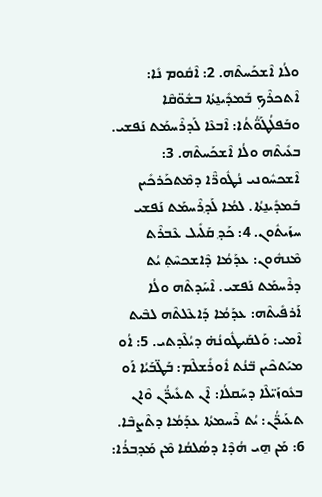ܘܠܳܐ ܐܶܫܟܰܚܬܶܗ. 2: ܐܶܩܽܘܡ ܢܺܐ: ܐܶܬܟܪܶܟ݂ ܒܰܡܕܺܝܢ̱ܬܳܐ ܒܫܽܘ̈ܩܶܐ ܘܒܰܦܠܳܛܰܘ̈ܳܬܳܐ: ܐܶܒܥܶܐ ܠܰܕܪܶܚܡܰܬ ܢܰܦܫܝ. ܒܥܺܝܬܶܗ ܘܠܳܐ ܐܶܫܟܰܚܬܶܗ. 3: ܐܶܫܟܚܽܘܢܝ ܢܳܛܽܘܖ̈ܶܐ ܕܡܶܬܟܰܪܟܺܝܢ ܒܰܡܕܺܝܢ̱ܬܳܐ. ܠܡܳܐ ܠܰܕ݂ܪܶܚܡܰܬ ܢܰܦܫܝ ܚܙܰܝܬܽܘܢ. 4: ܟܰܕ݂ ܩܰܠܺܝܠ ܥܶܒܪܶܬ ܡܶܢܗܽܘܢ: ܥܕܰܡܳܐ ܕܶܐܫܟܚܶܬ݂ ܝܳܬ ܕܪܶܚܡܰܬ ܢܰܦܫܝ. ܐܶܚܰܕܬܶܗ ܘܠܳܐ ܐܰܪܦܺܝܬܶܗ: ܥܕܰܡܳܐ ܕܰܐܥܶܠܬܶܗ ܠܒܶܝܬ ܐܶܡܝ: ܘܰܠܩܰܝܛܽܘܢܳܗ̇ ܕܝܳܠܶܕܬܝ. 5: ܐܳܘ ܡܝܰܬܟܶܝܢ ܒ̈ܢܳܬ ܐܽܘܪܺܫܠܶܡ: ܒܰܛ̈ܒܰܝܳܐ ܐܰܘ ܒܥܽܘܙܰܝ̈ܠܶܐ ܕܚܰܩܠܳܐ: ܐܶܢ ܬܥܺܝܖ̈ܳܢ ܘܶܐܢ ܬܥܰܝܖ̈ܳܢ: ܝܳܬ ܪܶܚܡܬܳܐ ܥܕܰܡܳܐ ܕܬܶܨܒܶܐ. 6: ܡܰܢ ܗ̱ܝ ܗܳܕܶܐ ܕܣܳܠܩܳܐ ܡܶܢ ܡܰܕ݂ܒܪܳܐ: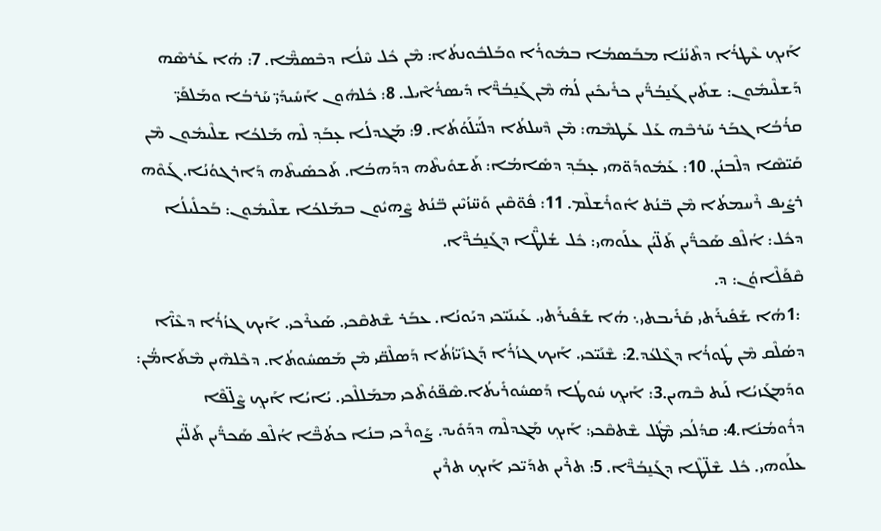ܐܰܝܟ݂ ܥܶܛܪܳܐ ܕܬܶܢܳܢܳܐ ܡܒܰܣܡܳܐ ܒܡܽܘܪܳܐ ܘܒܰܠܒܽܘܢܬܳܐ: ܡܶܢ ܟܽܠ ܚܶܠܳܐ ܕܒܶܣܡ̈ܶܐ. 7: ܗܳܐ ܥܰܪܣܶܗ ܕܰܫܠܶܝܡܽܘܢ: ܫܬܺܝܢ ܓܰܢ̱ܒܳܖ̈ܺܝܢ ܟܪܺܝܟܺܝܢ ܠܳܗ̇ ܡܶܢ ܓܰܢ̱ܒܳܖ̈ܶܐ ܕܺܝܣܪܳܐܶܝܠ. 8: ܟܽܠܗܽܘܢ ܐܰܚܺܝܕܰܝ̈ ܚܰܪܒܳܐ ܘܡܰܠܦܰܝ̈ ܩܪܳܒܳܐ ܓܒܰܪ ܚܰܪܒܶܗ ܥܰܠ ܥܰܛܡܶܗ: ܡܶܢ ܕܶܚܠܬܳܐ ܕܠܰܝ̈ܠܰܘܳܬܳܐ. 9: ܡܰܓܕܠܳܐ ܥ̣ܒܰܕ݂ ܠܶܗ ܡܰܠܟܳܐ ܫܠܶܝܡܽܘܢ ܡܶܢ ܩܰܝ̈ܣܶܐ ܕܠܶܒܢܳܢ. 10: ܥܰܡܽܘܕܰܘ̈ܗܝ ܥ̣ܒܰܕ݂ ܕܣܺܐܡܳܐ: ܬܰܫܘܺܝܬܶܗ ܕܕܰܗܒܳܐ. ܬܰܟܣܺܝܬܶܗ ܕܰܐܪܓܘܳܢܳܐ. ܓܰܘܶܗ ܪܨܺܝܦ ܪܶܚܡܬܳܐ ܡܶܢ ܒ̈ܢܳܬ ܐܽܘܪܺܫܠܶܡ. 11: ܦܽܘ̈ܩܶܝܢ ܘܰܚ̈ܙܳܝܶܝܢ ܒ̈ܢܳܬ ܨܶܗܝܽܘܢ ܒܡܰܠܟܳܐ ܫܠܶܝܡܽܘܢ: ܒܰܟܠܺܝܠܳܐ ܕܟܽܠ: ܐܳܠܶܦ ܣܰܟܖ̈ܺܝܢ ܬܰܠ̈ܝܳܢ ܥܠܰܘܗܝ: ܟܽܠ ܫܳܠܛ̈ܶܐ ܕܓܰܢ̱ܒܳܖ̈ܶܐ.
ܩܶܦܰܠܶܐܘܳܢ: ܕ.
 :1ܗܳܐ ܫܰܦܺܝܪܰܬܝ ܩܰܪܺܝܒܬܝ܆ ܗܳܐ ܫܰܦܺܝܪܰܬܝ. ܥܰܝܢܰܝ̈ܟܝ ܕܝܰܘܢܳܐ. ܥܒܰܪ ܫܶܬܩܶܟܝ. ܣܰܥܪܶܟܝ. ܐܰܝܟ ܓܙܳܪܳܐ ܕܥܶܙ̈ܶܐ ܕܣܳܠܶܩ ܡܶܢ ܛܽܘܪܳܐ ܕܓܶܠܥܳܕ.2: ܫܶܢܰܝ̈ܟܝ. ܐܰܝܟ ܓܙܳܪܳܐ ܕܰܓܙܺܝ̈ܙܳܬܳܐ ܕܰܣܠܶܩ̈ܝ ܡܶܢ ܡܰܣܚܽܘܬܳܐ. ܕܟܶܠܗܶܝܢ ܡܶܬܰܐܡ̈ܳܢ: ܘܕܰܡܓܰܙܝܳܐ ܠܰܝܬ ܒܶܗܝܢ.3: ܐܰܝܟ݂ ܚܽܘܛܳܐ ܕܰܣܚܽܘܪܺܝܬܳܐ.ܣܶܦ̈ܘܳܬܶܟܝ ܡܡܰܠܠܶܟܝ. ܝܳܐܝܳܐ ܐܰܝܟ݂ ܨܶܠ̈ܦܶܐ ܕܪܽܘܡܳܢܳܐ.4: ܩܕܳܠܳܟܝ ܡܶܛܽܠ ܫܶܬܩܶܟܝ: ܐܰܝܟ݂ ܡܰܓܕܠܶܗ ܕܕܰܘܺܝܕ. ܨܰܘܪܶܟܝ ܒܢܳܐ ܟܬܳܒ̈ܶܐ ܐܳܠܶܦ ܣܰܟܖ̈ܺܝܢ ܬܰܠ̈ܝܳܢ ܥܠܰܘܗܝ. ܟܽܠ ܫܶܠ̈ܛܶܐ ܕܓܰܢ̱ܒܳܖ̈ܶܐ. 5: ܬܪܶܝܢ ܬܕܰܝ̈ܟܝ ܐܰܝܟ݂ ܬܪܶܝܢ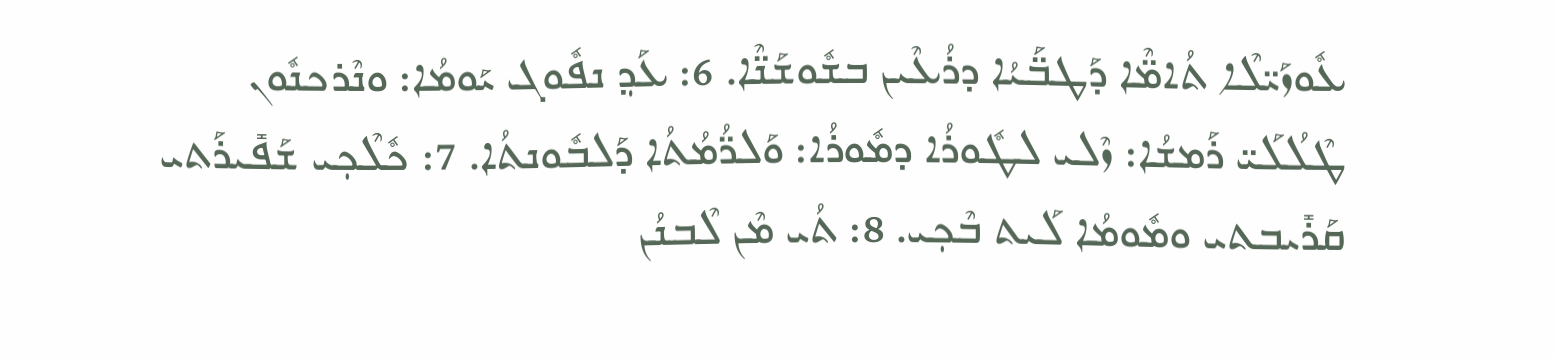ܥܽܘܙܰܝ̈ܠܶܐ ܬܳܐܡ̈ܶܐ ܕܰܛܒ̈ܰܝܳܐ ܕܪܳܥܶܝܢ ܒܫܽܘܫܰܢ̈ܶܐ. 6: ܥܰܕ݂ ܢܦܽܘܓ ܝܰܘܡܳܐ: ܘܢܶܪܟܢܽܘܢ ܛܶܠܳܠܰܝ̈ ܪܰܡܫܳܐ: ܙܶܠܝ ܠܛܽܘܪܳܐ ܕܡܽܘܪܳܐ: ܘܰܠܖ̈ܳܡܳܬܳܐ ܕܰܠܒܽܘܢܬܳܐ. 7: ܟܽܠܶܟ݂ܝ ܫܰܦܺܝܪܰܬܝ ܩܰܪܺܝܒܬܝ ܘܡܽܘܡܳܐ ܠܰܝܬ ܒܶܟ݂ܝ. 8: ܬܳܝ ܡܶܢ ܠܶܒܢܳܢ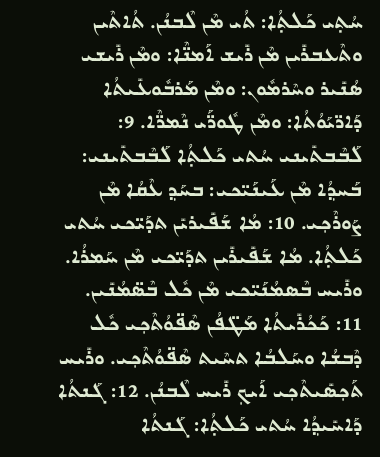ܚܳܬ݂ܝ ܟܰܠܬ݂ܳܐ: ܬܳܝ ܡܶܢ ܠܶܒܢܳܢ. ܬܳܐܬܶܝܢ ܘܬܶܥܒܪܺܝܢ ܡܶܢ ܪܺܝܫ ܐܰܡܢ̈ܶܐ: ܘܡܶܢ ܪܺܝܫܝ ܣܳܢܺܝܪ ܘܚܶܪܡܽܘܢ: ܘܡܶܢ ܡܰܪܒܽܘܥܺܝܬܳܐ ܕܰܐܖ̈ܝܰܘܳܬܳܐ: ܘܡܶܢ ܛܽܘܖ̈ܰܝ ܢܶܡܖ̈ܶܐ. 9: ܠܰܒܶܒܬܺܝܢܝ ܚܳܬܝ ܟܰܠܬ݂ܳܐ ܠܰܒܶܒܬܺܝܢܝ: ܒܰܚܕ݂ܳܐ ܡܶܢ ܥܰܝܢܰܝ̈ܟܝ: ܒܚܰܕ݂ ܥܶܩܳܐ ܡܶܢ ܨܰܘܪܶܟ݂ܝ. 10: ܡܳܐ ܫܰܦܺܝܪܝܺܢ ܬܕܰܝ̈ܟܝ ܚܳܬܝ ܟܰܠܬ݂ܳܐ. ܡܳܐ ܫܰܦܺܝܪܺܝܢ ܬܕܰܝ̈ܟܝ ܡܶܢ ܚܰܡܪܳܐ. ܘܪܺܝܚ ܒܶܣܡܳܢܰܝ̈ܟܝ ܡܶܢ ܟܽܠ ܒܶܣ̈ܡܳܢܺܝܢ. 11: ܟܰܟܳܪܺܝܬܳܐ ܡܰܛ̈ܦܳܢ ܣܶܦ̈ܘܳܬܶܟ݂ܝ ܟܽܠ ܕܶܒܫܳܐ ܘܚܰܠܒܳܐ ܬܚܶܝܬ ܣܶܦ̈ܘܳܬܶܟ݂ܝ. ܘܪܺܝܚ ܬܰܟ݂ܣܺܝܬܶܟ݂ܝ ܐܰܝܟ݂ ܪܺܝܚ ܠܶܒܢܳܢ. 12: ܓܰܢܬܳܐ ܕܰܐܚܺܝܕ݂ܳܐ ܚܳܬܝ ܟܰܠܬ݂ܳܐ: ܓܰܢܬܳܐ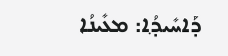ܕܰܐܚܺܝܕ݂ܳܐ: ܡܥܺܝܢܳܐ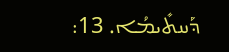ܕܰܚܬܺܝܡܳܐ. 13: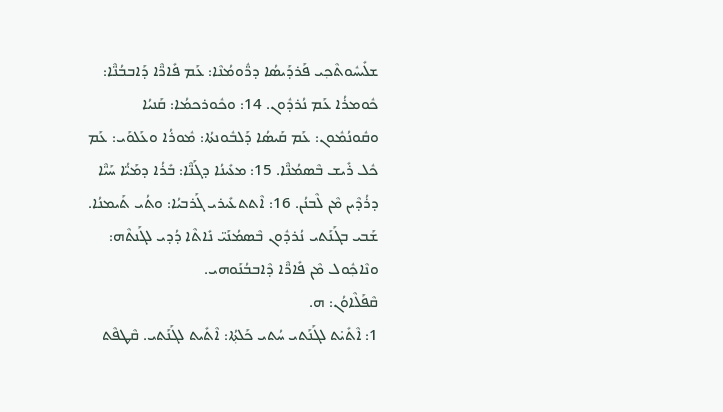ܫܠܺܝܚܽܘܬܶܟ݂ܝ ܦܰܪܕܰܝܣܳܐ ܕܖ̈ܽܘܡܳܢܶܐ: ܥܰܡ ܦܺܐܖ̈ܶܐ ܕܰܐܒܒܳܢ̈ܶܐ: ܟܽܘܡܪܳܐ ܥܰܡ ܢܳܪܕܽܘܢ. 14: ܘܟܽܘܪܟܡܳܐ: ܩܰܢܝܳܐ ܘܩܽܘܢܳܡܽܘܢ: ܥܰܡ ܩܰܝܣܳܐ ܕܰܠܒܽܘܢܬܳܐ: ܡܽܘܪܳܐ ܘܥܰܠܘܰܝ: ܥܰܡ ܟܽܠ ܪܺܝܫ ܒܶܣܡܳܢ̈ܶܐ. 15: ܡܥܺܝܢܳܐ ܕܓܰܢ̈ܶܐ: ܒܺܪܳܐ ܕܡܰܝ̈ܳܐ ܚܰܝ̈ܶܐ ܕܪܳܕܶܝܢ ܡܶܢ ܠܶܒܢܳܢ. 16: ܐܶܬܬܥܺܝܪܝ ܓܰܪܒܝܳܐ: ܘܬܳܝ ܬܰܝܡܢܳܐ. ܫܰܒܝ ܒܓܰܢܰܬܝ ܢܳܪܕܽܘܢ ܒܶܣܡܳܢܰܝ̈ ܢܺܐܬܶܐ ܕܳܕܝ ܠܓܰܢܬܶܗ: ܘܢܶܐܟ݂ܽܘܠ ܡܶܢ ܦܺܐܖ̈ܶܐ ܕܶܐܒܒܳܢܰܘܗܝ.
ܩܶܦܰܠܶܐܘܳܢ: ܗ.
1: ܐܶܬܺܝ̇ܬ ܠܓܰܢܰܬܝ ܚܳܬܝ ܟܰܠܬ݂ܳܐ: ܐܶܬܺܝܬ ܠܓܰܢܰܬܝ. ܩܶܛܦܶܬ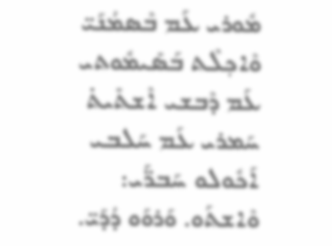ܡܽܘܪܝ ܥܰܡ ܒܶܣܡܳܢܰܝ̈ ܘܶܐܟ݂ܠܶܬ ܒܰܣܺܝܡܽܘܬܝ ܥܰܡ ܕܶܒܫܝ ܐܶܫܬܺܝܬ݁ ܚܰܡܪܝ ܥܰܡ ܚܰܠܒܝ ܐܰܟܽܘܠܘ ܚܰܒܖ̈ܰܝ: ܘܶܐܫܬܰܘ. ܘܰܪܘܰܘ ܕܳܕܰܝ̈.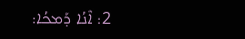2: ܐܶܢܳܐ ܕܰܡܟܳܐ: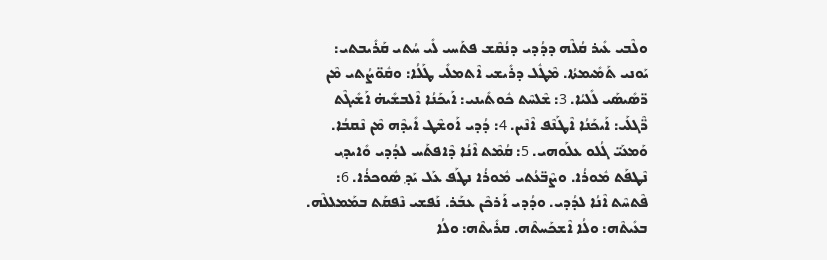ܘܠܶܒܝ ܥܺܝܪ ܩܳܠܶܗ ܕܕܳܕܝ ܕܢܳܩܶܫ ܦܬܰܚܝ ܠܺܝ ܚܳܬܝ ܩܰܪܺܝܒܬܝ: ܝܰܘܢܝ ܬܰܡܺܝܡܬܳܐ. ܡܶܛܽܠ ܕܪܺܝܫܝ ܐܶܬܡܠܺܝ ܛܰܠܳܐ: ܘܩܽܘ̈ܨܳܬܝ ܡܶܢ ܖ̈ܣܺܝܣܰܝ ܠܺܠܝܳܐ. 3: ܫܶܠܚܶܬ ܟܽܘܬܺܝܢܝ: ܐܰܝܟܰܢܳܐ ܐܶܠܒܫܺܝܗ̇ ܐܰܫܺܝܓܶܬ ܖ̈ܶܓܠܰܝ: ܐܰܝܟܰܢܳܐ ܐܶܛܰܢܶܦ ܐܶܢܶܝܢ. 4: ܕܳܕܝ ܐܰܘܫܶܛ ܐܺܝܕܶܗ ܡܶܢ ܢܶܩܒܳܐ. ܘܰܡܥܰܝ̈ ܓܳܠܘ ܥܠܰܘܗܝ. 5: ܩܳܡܶܬ ܐܶܢܳܐ ܕܶܐܦܬܰܚ ܠܕܳܕܝ ܘܺܐܝܕ݂ܝ ܢܶܛܦܰܬ ܡܽܘܪܳܐ. ܘܨܶܒ̈ܥܳܬܝ ܡܽܘܪܳܐ ܢܛܰܦ ܥܰܠ ܝܰܕ݂ ܣܽܘܟܪܳܐ. 6: ܦܶܬܚܶܬ ܐܶܢܳܐ ܠܕܳܕܝ. ܘܕܳܕܝ ܐܰܪܟܶܢ ܥܒܰܪ. ܢܰܦܫܝ ܢܶܦܩܰܬ ܒܡܰܡܠܠܶܗ. ܒܥܺܝܬܶܗ: ܘܠܳܐ ܐܶܫܟܰܚܬܶܗ. ܩܪܺܝܬܶܗ: ܘܠܳܐ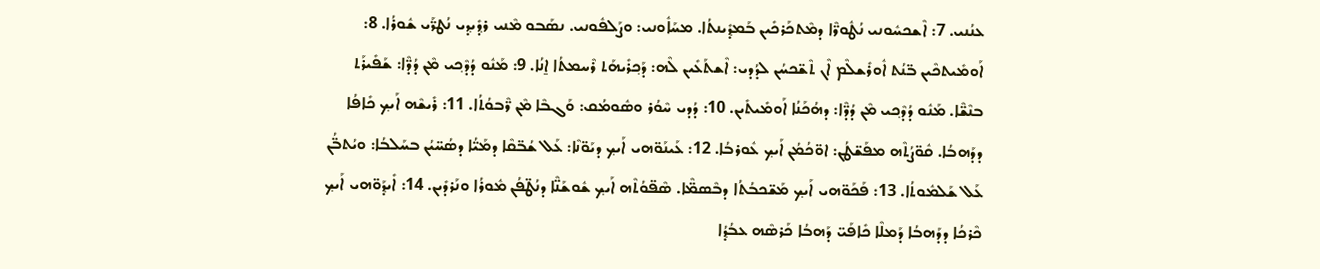ܥܢܳܢܝ. 7: ܐܶܫܟܚܽܘܢܝ ܢܳܛܽܘܖ̈ܶܐ ܕܡܶܬܟܰܪܟܺܝܢ ܒܰܡܕ݂ܺܝܢܬܳܐ. ܡܚܰܐܽܘܢܝ: ܘܨܰܠܦܽܘܢܝ. ܢܣܰܒܘ ܡܶܢܝ ܪܕ݂ܺܝܕ݂ܝ ܢܳܛܖ̈ܰܝ ܫܽܘܪܳܐ. 8: ܐܰܘܡܺܝܬܟܶܝܢ ܒ̈ܢܳܬ ܐܽܘܪܺܫܠܶܡ ܐܶܢ ܬܶܫ̈ܟܚܳܢ ܠܕܳܕܝ: ܐܶܫܬܰܥܺܝܢ ܠܶܗ: ܕܰܟ݂ܪܺܝܗܰܬ ܪܶܚܡܬܳܐ ܐ̱ܢܳܐ. 9: ܡܰܢܽܘ ܕܳܕܶܟ݂ܝ ܡܶܢ ܕܳܕ̈ܶܐ: ܫܰܦܺܝܪܰܬ ܒܢܶܫ̈ܶܐ. ܡܰܢܽܘ ܕܳܕܶܟ݂ܝ ܡܶܢ ܕܳܕ̈ܶܐ: ܕܗܳܟܰܢܳܐ ܐܰܘܡܺܝܬܺܝܢ. 10: ܕܳܕܝ ܚܶܘܳܪ ܘܣܽܘܡܳܩ: ܘܰܓܒܶܐ ܡܶܢ ܖ̈ܶܒܘܳܬܳܐ. 11: ܪܺܝܫܶܗ ܐܰܝܟ݂ ܟܺܐܦܳܐ ܕܕܰܗܒܳܐ. ܩܽܘ̈ܨܳܬܶܗ ܡܦܰܫ̈ܛܳܢ: ܐܘ̈ܟܳܡܳܢ ܐܰܝܟ݂ ܥܽܘܪܒܳܐ. 12: ܥܰܝܢܰܘ̈ܗܝ ܐܰܝܟ݂ ܕܝܰܘ̈ܢܶܐ: ܥܰܠ ܫܳܒ̈ܩܶܐ ܕܡܰܝ̈ܳܐ ܕܣܳܚ̈ܝܳܢ ܒܚܰܠܒܳܐ: ܘܝܳܬܒ̈ܳܢ ܥܰܠ ܫܰܠܡܽܘܬܳܐ. 13: ܦܰܟܰܘ̈ܗܝ ܐܰܝܟ݂ ܡܰܫ̈ܟܒܳܬܳܐ ܕܒܶܣܡ̈ܶܐ. ܣܶܦ̈ܘܳܬܶܗ ܐܰܝܟ݂ ܫܽܘܫܰܢ̈ܶܐ ܕܢܳܛ̈ܦܳܢ ܡܽܘܪܳܐ ܘܢܰܪܕܺܝܢ. 14: ܐܺܝܕ݂ܰܘ̈ܗܝ ܐܰܝܟ݂ ܟܶܪܟܳܐ ܕܕܰܗܒܳܐ ܕܰܡܠܶܐ ܟܺܐܦܰܝ̈ ܕܰܗܒܳܐ ܟܰܪܣܶܗ ܥܒܳܕ݂ܳܐ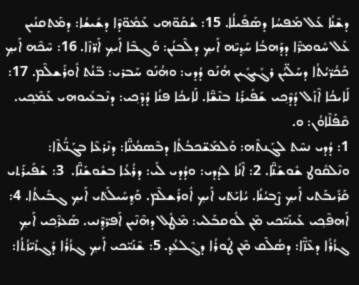ܕܫܶܢܳܐ ܥܰܠ ܡܰܦܚܳܐ ܕܣܰܦܺܝܠܳܐ. 15: ܫܳܩܰܘ̈ܗܝ ܥܰܡܽܘ̈ܕܶܐ ܕܫܺܝܫܳܐ: ܕܡܰܬܩܢܺܝܢ ܥܰܠ ܚܽܘܡܖ̈ܶܐ ܕܕܰܗܒܳܐ ܚܰܕ݂ܝܶܗ ܐܰܝܟ݂ ܕܠܶܒܢܳܢ: ܘܰܓܒܶܐ ܐܰܝܟ݂ ܐܰܖ̈ܙܶܐ. 16: ܚܶܟܶܗ ܐܰܝܟ݂ ܟܰܟܳܖ̈ܝܳܬܳܐ ܕܚܰܠ̈ܝܳܢ ܪܓܺܝܓܺܝܢ ܗܳܢܰܘ ܕܳܕܝ: ܘܗܳܢܰܘ ܚܰܒܪܝ: ܒ̈ܢܳܬ ܐܽܘܪܺܫܠܶܡ. 17: ܠܰܐܝܟܳܐ ܐܶܙܰܠ ܕܳܕܶܟ݂ܝ ܫܰܦܺܝܪܰܬ ܒܢܶܫ̈ܶܐ. ܠܰܐܝܟܳܐ ܦܢܳܐ ܕܳܕܶܟ݂ܝ: ܕܢܶܒܥܺܝܘܗܝ ܥܰܡܶܟ݂ܝ.
ܩܶܦܰܠܶܐܘܳܢ: ܘ.
1: ܕܳܕܝ ܢܚܶܬ ܠܓܰܢܬܶܗ: ܘܰܠܡܰܫ̈ܟܒܳܬܳܐ ܕܒܶܣܡܳܢ̈ܶܐ: ܕܢܶܪܥܶܐ ܒܓܰܢ̈ܳܬܶܐ: ܘܢܶܠܩܽܘܛ ܫܽܘܫܰܢ̈ܶܐ. 2: ܐܶܢܳܐ ܠܕܳܕܝ: ܘܕܳܕܝ ܠܺܝ: ܕܪܳܥܳܐ ܒܫܽܘܫܰܢ̈ܶܐ.  3: ܫܰܦܺܝܪܰܬܝ ܩܰܪܺܝܒܰܬܝ ܐܰܝܟ݂ ܨܶܒܝܳܢܳܐ. ܝܳܐܝܰܬ݁ܝ ܐܰܝܟ݂ ܐܽܘܪܺܫܠܶܡ. ܘܰܕ݂ܚܺܝܠܰܬ݁ܝ ܐܰܝܟ݂ ܓܒܺܝܬܳܐ. 4: ܐܰܗܦܶܟ݂ܝ ܥܰܝܢܰܝ̈ܟܝ ܡܶܢ ܠܽܘܩܒܰܠܝ: ܡܶܛܽܠ ܕܗܶܢܶܝܢ ܐܰܦܖ̈ܕ݂ܶܢܝ. ܣܰܥܪܶܟ݂ܝ ܐܰܝܟ݂ ܓܙܳܪܳܐ ܕܥܶܙ̈ܶܐ: ܕܣܳܠܶܩ ܡܶܢ ܛܽܘܪܳܐ ܕܓܶܠܥܳܕ݂. 5: ܫܶܢܰܝ̈ܟܝ ܐܰܝܟ݂ ܓܙܳܪܳܐ ܕܰܓܙܺܝ̈ܙܳܬܳܐ: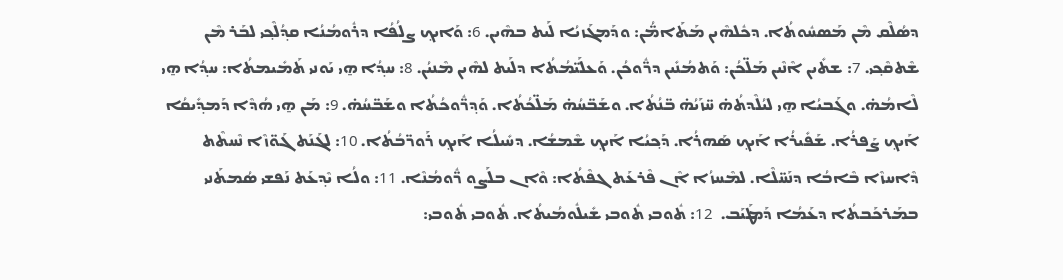ܕܣܳܠܶܩ ܡܶܢ ܡܰܣܚܽܘܬܳܐ. ܕܟܽܠܗܶܝܢ ܡܰܬܰܐܡ̈ܳܢ: ܘܕܰܡܓܰܙܝܳܐ ܠܰܝܬ ܒܗܶܝܢ. 6: ܘܰܐܝܟ݂ ܨܠܳܦܳܐ ܕܪܽܘܡܳܢܳܐ ܩܕ݂ܳܠܶܟ݂ܝ ܠܒܰܪ ܡܶܢ ܫܶܬܩܶܟ݂ܝ. 7: ܫܬܺܝܢ ܐܶܢܶܝܢ ܡܰܠ̈ܟܳܢ: ܘܰܬܡܳܢܺܝܢ ܕܖ̈ܽܘܟܳܢ. ܘܰܥܠܰܝ̈ܡܳܬܳܐ ܕܠܰܝܬ ܠܗܶܝܢ ܡܶܢܝܳܢ. 8: ܚܕ݂ܳܐ ܗ̱ܝ ܝܰܘܢܝ ܬܰܡܺܝܡܬܳܐ: ܚܕ݂ܳܐ ܗ̱ܝ ܠܶܐܡܳܗ̇. ܘܓܰܒܝܳܐ ܗ̱ܝ ܠܝܳܠܶܕܬܳܗ̇ ܚ̈ܙܰܝܳܗ̇ ܒ̈ܢܳܬܳܐ. ܘܫܰܒ̈ܚܳܗ̇ ܡܰܠ̈ܟܳܬܳܐ. ܘܰܕ݂ܖ̈ܽܘܟܳܬܳܐ ܘܫܰܒ̈ܚܳܗ̇. 9: ܡܰܢ ܗ̱ܝ ܗܳܕܶܐ ܕܰܡܕ݂ܺܝܩܳܐ ܐܰܝܟ݂ ܨܰܦܪܳܐ. ܫܰܦܺܝܪܳܐ ܐܰܝܟ݂ ܣܰܗܪܳܐ. ܕܰܟ݂ܝܳܐ ܐܰܝܟ݂ ܫܶܡܫܳܐ. ܕܚܺܝܠܳܐ ܐܰܝܟ݂ ܪܰܘܖ̈ܒܳܬܳܐ. 10: ܠܓܰܢܰܬ ܓܰܘ̈ܙܶܐ ܢܶܚܬܶܬ ܕܶܐܚܙܶܐ ܒܶܐܒܳܐ ܕܢܰܚ̈ܠܶܐ. ܠܡܶܚܙܳܐ ܐܶܢ ܦܶܪܥܰܬ ܓܦܶܬܳܐ: ܘܶܐܢ ܒܠܰܨܘ ܖ̈ܽܘܡܳܢܶܐ. 11: ܘܠܳܐ ܝܶܕ݂ܥܰܬ ܢܰܦܫܝ ܣܳܡܬܰܢܝ ܒܡܰܪܟܰܒܬܳܐ ܕܥܰܡܳܐ ܕܰܡܛܰܝܰܒ.  12: ܬܽܘܒܝ ܬܽܘܒܝ ܫܺܝܠܽܘܡܳܝܬܳܐ. ܬܽܘܒܝ ܬܽܘܒܝ: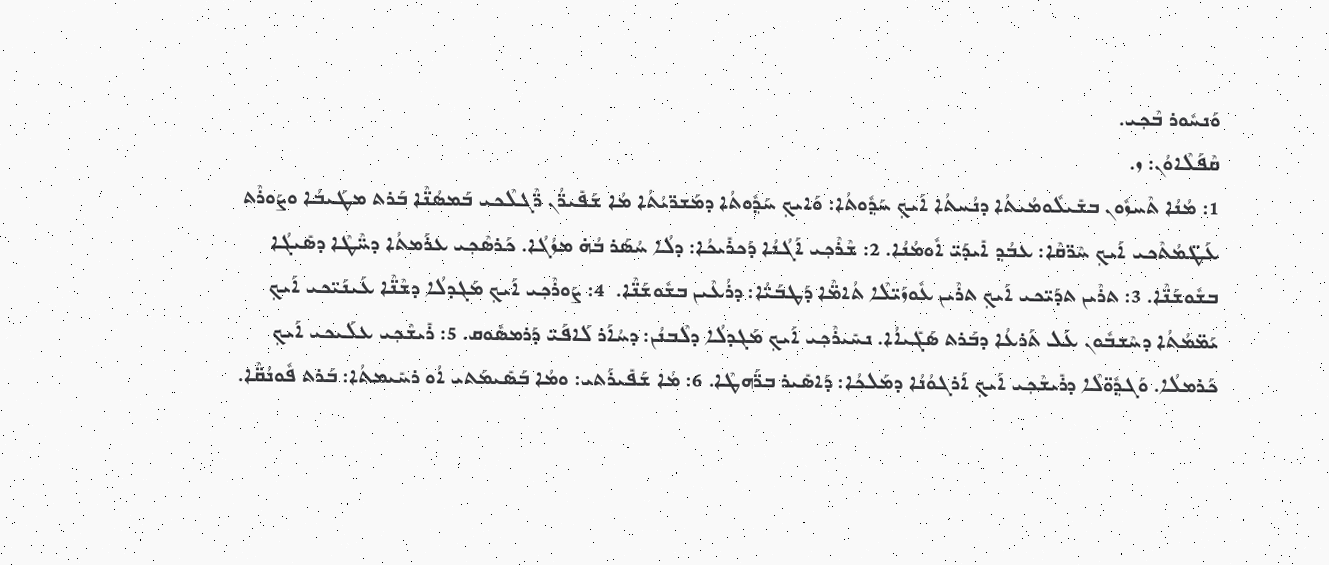ܘܰܢܚܽܘܪ ܒܶܟ݂ܝ.
ܩܶܦܰܠܶܐܘܳܢ: ܙ.
1: ܡܳܢܳܐ ܬܶܚܙܽܘܢ ܒܫܺܝܠܽܘܡܳܝܬܳܐ ܕܢܳܚܬܳܐ ܐܰܝܟ݂ ܚܰܕ݂ܽܘܬܳܐ: ܘܰܐܝܟ݂ ܚܰܕ݂ܽܘܬܳܐ ܕܡܰܫܖ̈ܝܳܬܳܐ ܡܳܐ ܫܰܦܺܝܖ̈ܳܢ ܖ̈ܶܓܠܶܟܝ ܒܰܡܣܳܢ̈ܶܐ ܒܰܪܬ ܡܛܰܝܒܳܐ ܘܨܰܘܪܶܬ ܥܰܛ̈ܡܳܬܶܟܝ ܐܰܝܟ݂ ܚܶܖ̈ܩܶܐ: ܥܒܳܕ݂ ܐܺܝܕܰܝ̈ ܐܽܘܡܳܢܳܐ. 2: ܫܶܪܶܟ݂ܝ ܐܰܓܳܢܳܐ ܕܰܟܪܺܝܟܳܐ: ܕܠܳܐ ܚܳܣܰܪ ܒܳܗ̇ ܡܙܳܓܳܐ. ܟܰܪܣܶܟ݂ܝ ܥܪܰܡܬܳܐ ܕܚ̈ܶܛܶܐ ܕܣܺܝܓܳܐ ܒܫܽܘܫܰܢ̈ܶܐ. 3: ܬܪܶܝܢ ܬܕܰܝ̈ܟܝ ܐܰܝܟ݂ ܬܪܶܝܢ ܥܽܘܙܰܝ̈ܠܶܐ ܬܳܐܡ̈ܶܐ ܕܰܛܒܰܝ̈ܳܐ: ܕܪܳܥܶܝܢ ܒܫܽܘܫܰܢ̈ܶܐ.  4: ܨܰܘܪܶܟ݂ܝ ܐܰܝܟ݂ ܡܰܓܕܠܳܐ ܕܫܶܢ̈ܶܐ ܥܰܝܢܰܝ̈ܟܝ ܐܰܝܟ݂ ܝܰܡ̈ܡܳܬܳܐ ܕܚܶܫܒܽܘܢ ܥܰܠ ܬܰܪܥܳܐ ܕܒܰܪܬ ܣܰܓܺܝܐܳܐ. ܢܚܺܝܪܶܟ݂ܝ ܐܰܝܟ݂ ܡܰܓܕܠܳܐ ܕܠܶܒܢܳܢ: ܕܚܳܐܰܪ ܠܰܐܦܰܝ̈ ܕܰܪܡܣܽܘܩ. 5: ܪܺܝܫܶܟ݂ܝ ܥܠܰܝܟܝ ܐܰܝܟ݂ ܟܰܪܡܠܳܐ. ܘܰܓܕ݂ܽܘ̈ܠܶܐ ܕܪܺܝܫܶܟ݂ܝ ܐܰܝܟ݂ ܐܰܪܓܘܳܢܳܐ ܕܡܰܠܟܳܐ: ܕܰܐܣܺܝܪ ܒܖ̈ܰܗܛܶܐ. 6: ܡܳܐ ܫܰܦܺܝܪܰܬܝ: ܘܡܳܐ ܒܰܣܺܝܡܰܬܝ ܐܳܘ ܪܚܺܝܡܬܳܐ: ܒܰܪܬ ܦܽܘܢܳܩ̈ܶܐ.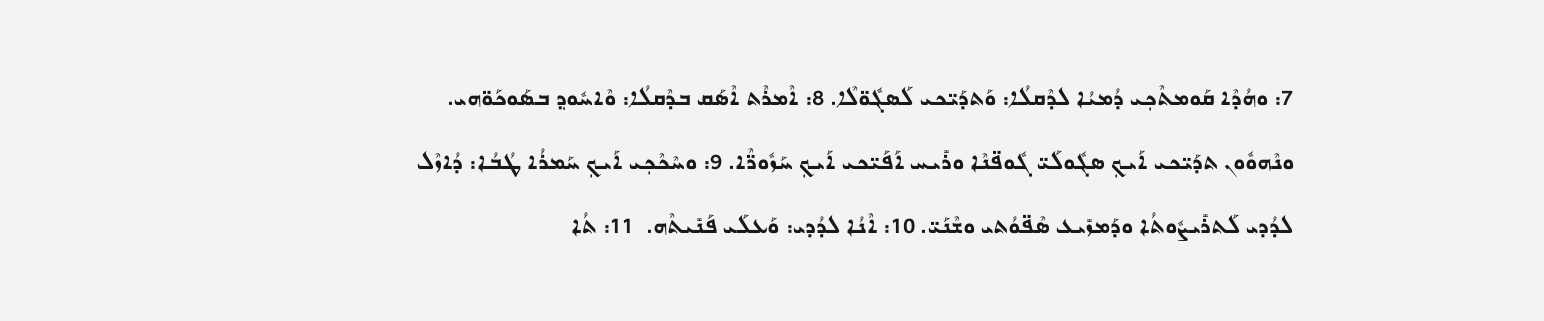7: ܘܗܳܕܶܐ ܩܰܘܡܬܶܟ݂ܝ ܕܳܡܝܳܐ ܠܕܶܩܠܳܐ: ܘܰܬܕܰܝ̈ܟܝ ܠܰܣܓܽܘ̈ܠܶܐ. 8: ܐܶܡܪܶܬ ܐܶܣܰܩ ܒܕܶܩܠܳܐ: ܘܶܐܚܽܘܕ݂ ܒܣܰܘܟܰܘ̈ܗܝ. ܘܢܶܗܘܽܘܢ ܬܕܰܝ̈ܟܝ ܐܰܝܟ݂ ܣܓܽܘܠܰܝ̈ ܓܽܘܦ̈ܢܶܐ ܘܪܺܝܚ ܐܰܦܰܝ̈ܟܝ ܐܰܝܟ݂ ܚܰܙܽܘܖ̈ܶܐ. 9: ܘܚܶܟܶܟ݂ܝ ܐܰܝܟ݂ ܚܰܡܪܳܐ ܛܳܒܳܐ: ܕܳܐܙܶܠ ܠܕܳܕܝ ܠܰܬܪܺܝܨܽܘܬܳܐ ܘܕܰܡܙܺܝܥ ܣܶܦ̈ܘܳܬܝ ܘܫܶܢܰܝ̈. 10: ܐܶܢܳܐ ܠܕܳܕܝ: ܘܰܥܠܰܝ ܦܰܢܺܝܬܶܗ.  11: ܬܳܐ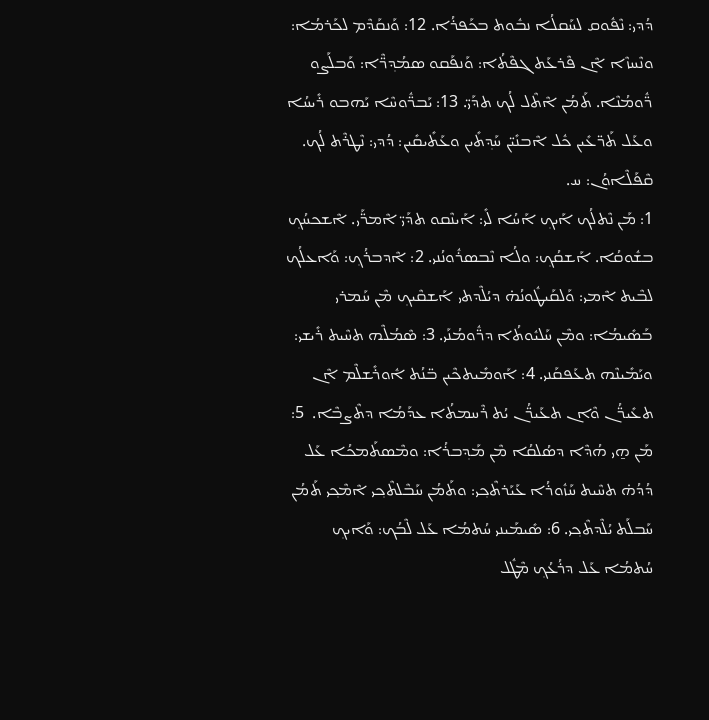ܕܳܕܝ: ܢܶܦܽܘܩ ܠܚܰܩܠܳܐ ܢܒܽܘܬ ܒܟܰܦܪܳܐ. 12: ܘܰܢܩܰܕܶܡ ܠܟܰܪܡܳܐ: ܘܢܶܚܙܶܐ ܐܶܢ ܦܶܪܥܰܬ ܓܦܶܬܳܐ: ܘܰܢܦܰܩܘ ܣܡܳܕ݂ܖ̈ܶܐ: ܘܰܒܠܰܨܘ ܖ̈ܽܘܡܳܢܶܐ. ܬܰܡܳܢ ܐܶܬܶܠ ܠܳܟ ܬܕܰܝ̈. 13: ܝܰܒܖ̈ܽܘܚܶܐ ܝܰܗܒܘ ܪܺܝܚܳܐ ܘܥܰܠ ܬܰܖ̈ܥܺܝܢ ܟܽܠ ܐܶܒܢܺܝ̈ܢ ܚܰܕ݂ܬܺܝܢ ܘܥܰܬܺܝܩܺܝܢ: ܕܳܕܝ: ܢܶܛܪܶܬ ܠܳܟ.
ܩܶܦܰܠܶܐܘܳܢ: ܚ.
1: ܡܰܢ ܢܶܬܠܳܟ ܐܰܝܟ݂ ܐܰܚܳܐ ܠܺܝ: ܐܰܝܢܶܩܘ ܬܕܰܝ̈ ܐܶܡܖ̈ܰܝ. ܐܶܫܟܚܳܟ݂ ܒܫܽܘܩܳܐ. ܐܰܫܩܳܟ݂: ܘܠܳܐ ܢܶܒܣܪܽܘܢܳܢܝ. 2: ܐܶܕܒܪܳܟ݂: ܘܰܐܥܠܳܟ ܠܒܶܝܬ ܐܶܡܝ: ܘܰܠܩܰܝܛܽܘܢܳܗ̇ ܕܝܳܠܶܕܬܝ ܐܰܫܩܶܝܟ݂ ܡܶܢ ܚܰܡܪܝ ܒܰܣܺܝܡܳܐ: ܘܡܶܢ ܚܰܠܝܽܘܬܳܐ ܕܖ̈ܽܘܡܳܢܰܝ. 3: ܣܶܡܳܠܶܗ ܬܚܶܝܬ ܪܺܝܫܝ: ܘܝܰܡܺܝܢܶܗ ܬܥܰܦܩܰܢܝ. 4: ܐܰܘܡܺܝܬܟܶܝܢ ܒ̈ܢܳܬ ܐܽܘܪܺܫܠܶܡ ܐܶܢ ܬܥܺܝܖ̈ܳܢ ܘܶܐܢ ܬܥܰܝܖ̈ܳܢ ܝܳܬ ܪܶܚܡܬܳܐ ܥܕܰܡܳܐ ܕܬܶܨܒܶܐ.  5: ܡܰܢ ܗ̱ܝ ܗܳܕܶܐ ܕܣܳܠܩܳܐ ܡܶܢ ܡܰܕ݂ܒܪܳܐ: ܘܡܶܣܬܰܡܟܳܐ ܥܰܠ ܕܳܕܳܗ̇ ܬܚܶܝܬ ܚܰܙܽܘܪܳܐ ܥܰܝܰܪܬܶܟ݂ܝ: ܘܬܰܡܳܢ ܚܰܒܶܠܬܶܟ݂ܝ ܐܶܡܶܟ݂ܝ ܬܰܡܳܢ ܚܰܒܠܰܬ ܝܳܠܶܕܬܶܟ݂ܝ. 6: ܣܺܝܡܰܝܢܝ ܚܳܬܡܳܐ ܥܰܠ ܠܶܒܳܟ: ܘܰܐܝܟ݂ ܚܳܬܡܳܐ ܥܰܠ ܕܪܳܥܳܟ݂ ܡܶܛܽܠ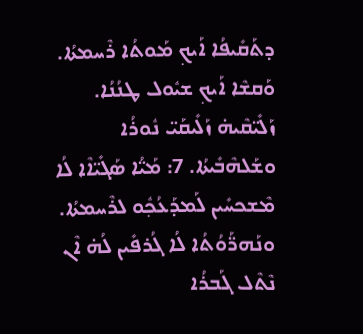ܕܬܰܩܺܝܦܳܐ ܐܰܝܟ݂ ܡܰܘܬܳܐ ܪܶܚܡܬܳܐ. ܘܰܩܫܶܐ ܐܰܝܟ݂ ܫܝܽܘܠ ܛܢܳܢܳܐ. ܙܰܠܺܝ̈ܩܶܝܗ̇ ܙܰܠܺܝܩܰܝ̈ ܢܽܘܪܳܐ ܘܫܰܠܗܶܒܺܝܬܳܐ. 7: ܡܰܝ̈ܳܐ ܣܰܓܺܝ̈ܐܶܐ ܠܳܐ ܡܶܫܟܚܺܝܢ ܠܰܡܕܰܥܳܟ݂ܽܘ ܠܪܶܚܡܬܳܐ. ܘܢܰܗܖ̈ܰܘܳܬܳܐ ܠܳܐ ܓܳܪܦܺܝܢ ܠܳܗ̇ ܐܶܢ ܢܶܬܶܠ ܓܰܒܪܳܐ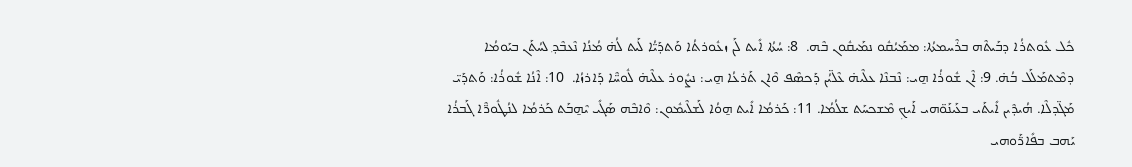ܟܽܠ ܥܽܘܬܪܳܐ ܕܒܰܝܬܶܗ ܒܪܶܚܡܬܳܐ: ܡܡܰܝܳܩܽܘ ܢܡܰܝܩܽܘܢ ܒܶܗ.  8: ܚܳܬܳܐ ܐܺܝܬ ܠܰܢ ܙܥܽܘܪܬܳܐ ܘܰܬܕܰܝ̈ܳܐ ܠܰܝܬ ܠܳܗ̇ ܡܳܢܳܐ ܢܶܥܒܶܕ݂ ܠܚܳܬܰܢ ܒܝܰܘܡܳܐ ܕܡܶܬܡܰܠܰܠ ܒܳܗ̇. 9: ܐܶܢ ܫܽܘܪܳܐ ܗ̱ܝ: ܢܶܒܢܶܐ ܥܠܶܝܗ̇ ܥܶܠ̈ܝܳܢ ܕܰܟܣܶܦ ܘܶܐܢ ܬܰܪܥܳܐ ܗ̱ܝ: ܢܨܽܘܪ ܥܠܶܝܗ̇ ܠܽܘܚ̈ܶܐ ܕܰܐܪܙܳܐ.  10: ܐܶܢܳܐ ܫܽܘܪܳܐ: ܘܰܬܕܰܝ̈ ܡܰܓ̈ܕܠܶܐ. ܗܳܝܕܶܝܢ ܐܺܝܬܰܝ ܒܥܰܝܢܰܘ̈ܗܝ ܐܰܝܟ݂ ܡܶܫܟܚܰܬ ܫܠܳܡܳܐ. 11: ܟܰܪܡܳܐ ܐܺܝܬ ܗ̱ܘܳܐ ܠܰܫܠܶܝܡܽܘܢ: ܘܶܐܒܶܗ ܣܰܓܺܝ ܝܶܗ̱ܒܰܬ ܟܰܪܡܳܐ ܠܢܳܛܽܘܖ̈ܶܐ ܓܰܒܪܳܐ ܝܰܗܒ ܒܦܺܐܖ̈ܰܘܗܝ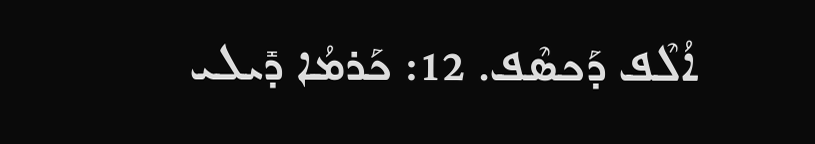ܐܳܠܶܦ ܕܰܟܣܶܦ. 12: ܟܰܪܡܳܐ ܕܺܝܠܝ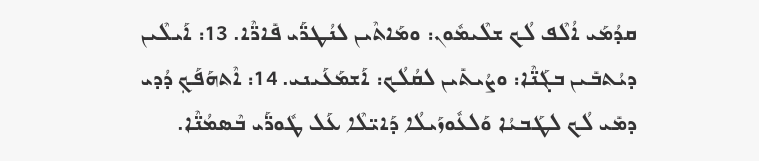ܩܕܳܡܰܝ ܐܳܠܶܦ ܠܳܟ ܫܠܶܝܡܽܘܢ: ܘܡܰܐܬܶܝܢ ܠܢܳܛܖ̈ܰܝ ܦܺܐܖ̈ܶܐ. 13: ܐܰܝܠܶܝܢ ܕܝܳܬܒܺܝܢ ܒܓܰܢ̈ܶܐ: ܘܨܳܝܬܺܝܢ ܠܩܳܠܳܟ: ܐܰܫܡܰܥܰܝܢܝ. 14: ܐܶܬܗܰܦܰܟ݂ ܕܳܕܝ ܕܡܺܝ ܠܳܟ ܠܛܰܒܝܳܐ ܘܰܠܥܽܘܙܰܝܠܳܐ ܕܰܐܝ̈ܠܶܐ ܥܰܠ ܛܽܘܖ̈ܰܝ ܒܶܣܡܳܢ̈ܶܐ.